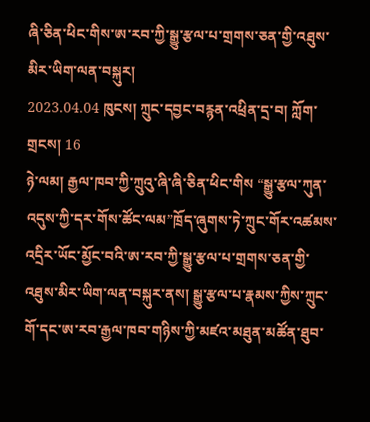ཞི་ཅིན་ཕིང་གིས་ཨ་རབ་ཀྱི་སྒྱུ་རྩལ་པ་གྲགས་ཅན་གྱི་འཐུས་མིར་ཡིག་ལན་བསྐུར།
2023.04.04 ཁུངས། ཀྲུང་དབྱང་བརྙན་འཕྲིན་དྲ་བ། ཀློག་གྲངས། 16
ཉེ་ལམ། རྒྱལ་ཁབ་ཀྱི་ཀྲུའུ་ཞི་ཞི་ཅིན་ཕིང་གིས “སྒྱུ་རྩལ་ཀུན་འདུས་ཀྱི་དར་གོས་ཚོང་ལམ”ཁྲོད་ཞུགས་ཏེ་ཀྲུང་གོར་འཚམས་འདྲིར་ཡོང་མྱོང་བའི་ཨ་རབ་ཀྱི་སྒྱུ་རྩལ་པ་གྲགས་ཅན་གྱི་འཐུས་མིར་ཡིག་ལན་བསྐུར་ནས། སྒྱུ་རྩལ་པ་རྣམས་ཀྱིས་ཀྲུང་གོ་དང་ཨ་རབ་རྒྱལ་ཁབ་གཉིས་ཀྱི་མཛའ་མཐུན་མཚོན་ཐུབ་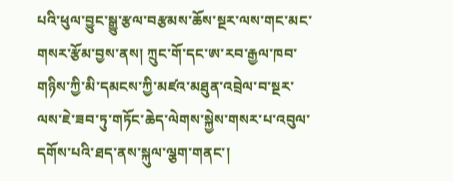པའི་ཕུལ་བྱུང་སྒྱུ་རྩལ་བརྩམས་ཆོས་སྔར་ལས་གང་མང་གསར་རྩོམ་བྱས་ནས། ཀྲུང་གོ་དང་ཨ་རབ་རྒྱལ་ཁབ་གཉིས་ཀྱི་མི་དམངས་ཀྱི་མཛའ་མཐུན་འབྲེལ་བ་སྔར་ལས་ཇེ་ཟབ་ཏུ་གཏོང་ཆེད་ལེགས་སྐྱེས་གསར་པ་འབུལ་དགོས་པའི་ཐད་ནས་སྐུལ་ལྕག་གནང་།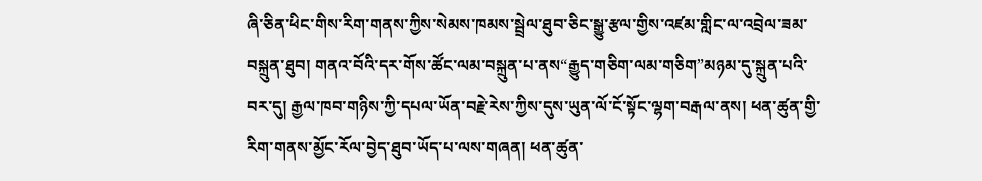ཞི་ཅིན་ཕིང་གིས་རིག་གནས་ཀྱིས་སེམས་ཁམས་སྦྲེལ་ཐུབ་ཅིང་སྒྱུ་རྩལ་གྱིས་འཛམ་གླིང་ལ་འབྲེལ་ཟམ་བསྐྲུན་ཐུབ། གནའ་བོའི་དར་གོས་ཚོང་ལམ་བསྐྲུན་པ་ནས“རྒྱུད་གཅིག་ལམ་གཅིག”མཉམ་དུ་སྐྲུན་པའི་བར་དུ། རྒྱལ་ཁབ་གཉིས་ཀྱི་དཔལ་ཡོན་བརྗེ་རེས་ཀྱིས་དུས་ཡུན་ལོ་ངོ་སྟོང་ལྷག་བརྒལ་ནས། ཕན་ཚུན་གྱི་རིག་གནས་མྱོང་རོལ་བྱེད་ཐུབ་ཡོད་པ་ལས་གཞན། ཕན་ཚུན་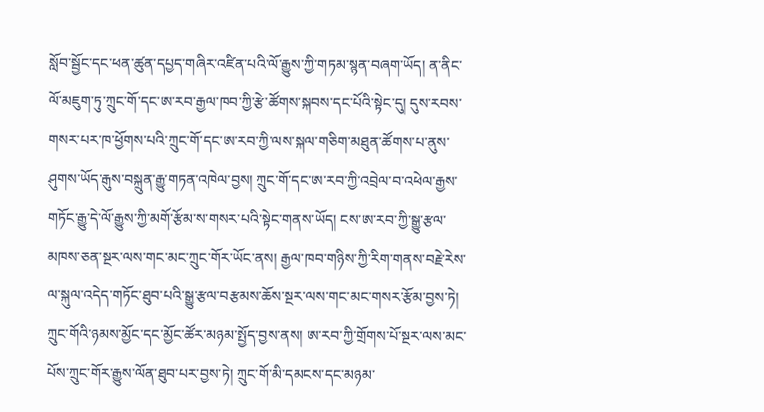སློབ་སྦྱོང་དང་ཕན་ཚུན་དཔྱད་གཞིར་འཛིན་པའི་ལོ་རྒྱུས་ཀྱི་གཏམ་སྙན་བཞག་ཡོད། ན་ནིང་ལོ་མཇུག་ཏུ་ཀྲུང་གོ་དང་ཨ་རབ་རྒྱལ་ཁབ་ཀྱི་རྩེ་ཚོགས་སྐབས་དང་པོའི་སྟེང་དུ། དུས་རབས་གསར་པར་ཁ་ཕྱོགས་པའི་ཀྲུང་གོ་དང་ཨ་རབ་ཀྱི་ལས་སྐལ་གཅིག་མཐུན་ཚོགས་པ་ནུས་ཤུགས་ཡོད་རྒུས་བསྐྲུན་རྒྱུ་གཏན་འཁེལ་བྱས། ཀྲུང་གོ་དང་ཨ་རབ་ཀྱི་འབྲེལ་བ་འཕེལ་རྒྱས་གཏོང་རྒྱུ་དེ་ལོ་རྒྱུས་ཀྱི་མགོ་རྩོམ་ས་གསར་པའི་སྟེང་གནས་ཡོད། ངས་ཨ་རབ་ཀྱི་སྒྱུ་རྩལ་མཁས་ཅན་སྔར་ལས་གང་མང་ཀྲུང་གོར་ཡོང་ནས། རྒྱལ་ཁབ་གཉིས་ཀྱི་རིག་གནས་བརྗེ་རེས་ལ་སྐུལ་འདེད་གཏོང་ཐུབ་པའི་སྒྱུ་རྩལ་བརྩམས་ཆོས་སྔར་ལས་གང་མང་གསར་རྩོམ་བྱས་ཏེ། ཀྲུང་གོའི་ཉམས་མྱོང་དང་མྱོང་ཚོར་མཉམ་སྤྱོད་བྱས་ནས། ཨ་རབ་ཀྱི་གྲོགས་པོ་སྔར་ལས་མང་པོས་ཀྲུང་གོར་རྒྱུས་ལོན་ཐུབ་པར་བྱས་ཏེ། ཀྲུང་གོ་མི་དམངས་དང་མཉམ་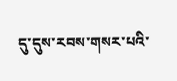དུ་དུས་རབས་གསར་པའི་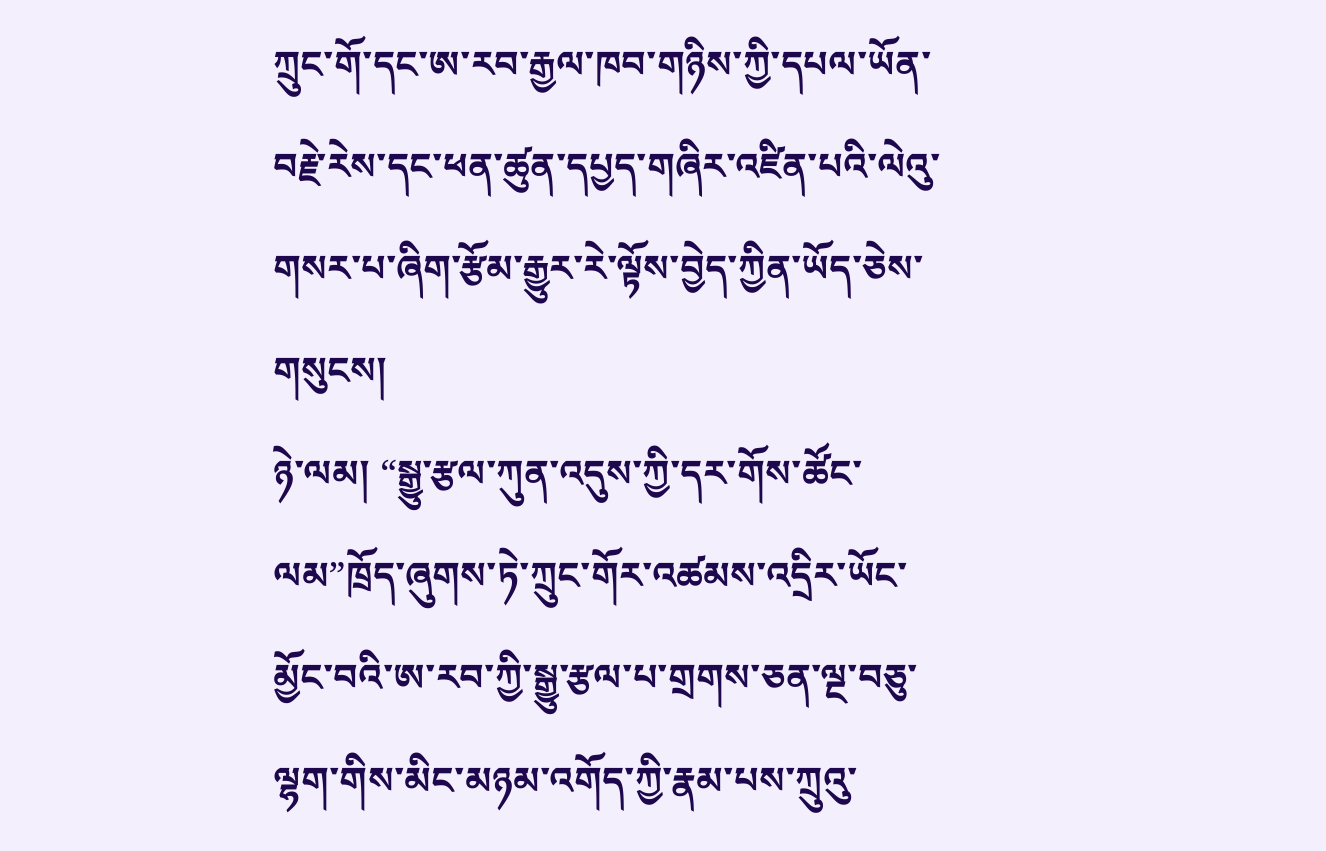ཀྲུང་གོ་དང་ཨ་རབ་རྒྱལ་ཁབ་གཉིས་ཀྱི་དཔལ་ཡོན་བརྗེ་རེས་དང་ཕན་ཚུན་དཔྱད་གཞིར་འཛིན་པའི་ལེའུ་གསར་པ་ཞིག་རྩོམ་རྒྱུར་རེ་ལྟོས་བྱེད་ཀྱིན་ཡོད་ཅེས་གསུངས།
ཉེ་ལམ། “སྒྱུ་རྩལ་ཀུན་འདུས་ཀྱི་དར་གོས་ཚོང་ལམ”ཁྲོད་ཞུགས་ཏེ་ཀྲུང་གོར་འཚམས་འདྲིར་ཡོང་མྱོང་བའི་ཨ་རབ་ཀྱི་སྒྱུ་རྩལ་པ་གྲགས་ཅན་ལྔ་བཅུ་ལྷག་གིས་མིང་མཉམ་འགོད་ཀྱི་རྣམ་པས་ཀྲུའུ་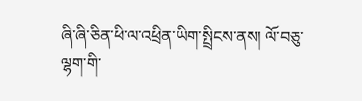ཞི་ཞི་ཅིན་ཕི་ལ་འཕྲིན་ཡིག་སྤྲིངས་ནས། ལོ་བཅུ་ལྷག་གི་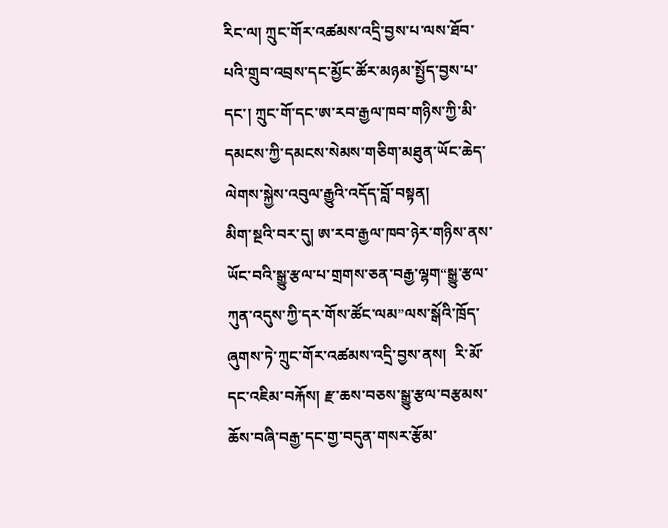རིང་ལ། ཀྲུང་གོར་འཚམས་འདྲི་བྱས་པ་ལས་ཐོབ་པའི་གྲུབ་འབྲས་དང་མྱོང་ཚོར་མཉམ་སྤྱོད་བྱས་པ་དང་། ཀྲུང་གོ་དང་ཨ་རབ་རྒྱལ་ཁབ་གཉིས་ཀྱི་མི་དམངས་ཀྱི་དམངས་སེམས་གཅིག་མཐུན་ཡོང་ཆེད་ལེགས་སྐྱེས་འབུལ་རྒྱུའི་འདོད་བློ་བསྟན།
མིག་སྔའི་བར་དུ། ཨ་རབ་རྒྱལ་ཁབ་ཉེར་གཉིས་ནས་ཡོང་བའི་སྒྱུ་རྩལ་པ་གྲགས་ཅན་བརྒྱ་ལྷག“སྒྱུ་རྩལ་ཀུན་འདུས་ཀྱི་དར་གོས་ཚོང་ལམ”ལས་སྒོའི་ཁྲོད་ཞུགས་ཏེ་ཀྲུང་གོར་འཚམས་འདྲི་བྱས་ནས།  རི་མོ་དང་འཇིམ་བརྐོས། རྫ་ཆས་བཅས་སྒྱུ་རྩལ་བརྩམས་ཆོས་བཞི་བརྒྱ་དང་གྱ་བདུན་གསར་རྩོམ་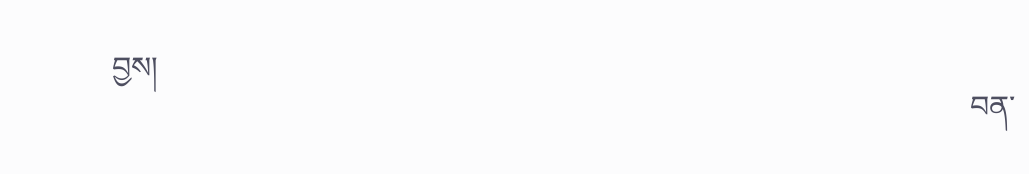བྱས།
                                                                                                              བན་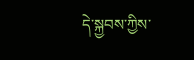དེ་སྐྱབས་ཀྱིས་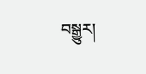བསྒྱུར།